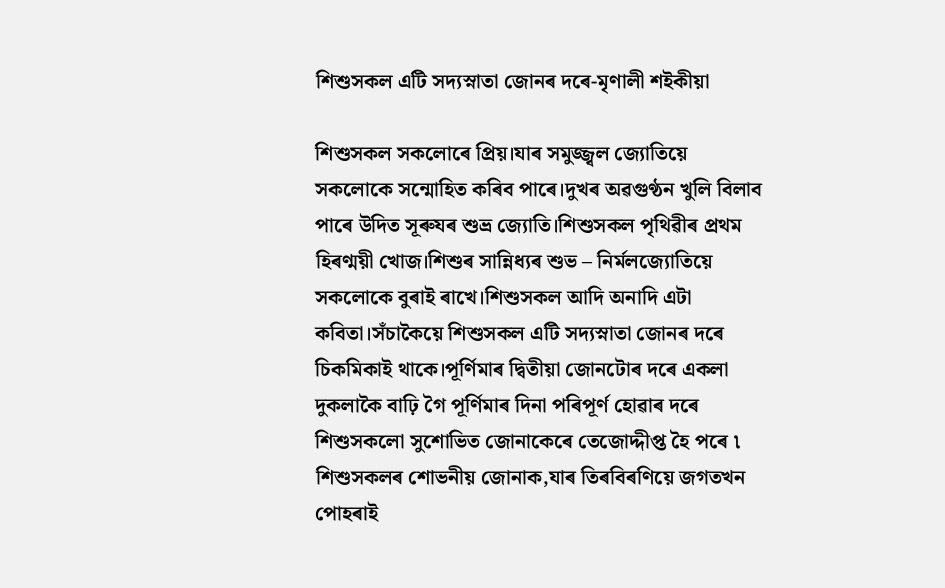শিশুসকল এটি সদ্যস্নাতা জোনৰ দৰে-মৃণালী শইকীয়া

শিশুসকল সকলোৰে প্ৰিয়।যাৰ সমুজ্জ্বল জ্যোতিয়ে সকলোকে সন্মোহিত কৰিব পাৰে।দুখৰ অৱগুণ্ঠন খুলি বিলাব পাৰে উদিত সূৰুযৰ শুভ্ৰ জ্যোতি।শিশুসকল পৃথিৱীৰ প্ৰথম হিৰণ্ময়ী খোজ।শিশুৰ সান্নিধ্যৰ শুভ – নিৰ্মলজ্যোতিয়ে  সকলোকে বুৰাই ৰাখে।শিশুসকল আদি অনাদি এটা কবিতা।সঁচাকৈয়ে শিশুসকল এটি সদ্যস্নাতা জোনৰ দৰে চিকমিকাই থাকে।পূৰ্ণিমাৰ দ্বিতীয়া জোনটোৰ দৰে একলা দুকলাকৈ বাঢ়ি গৈ পূৰ্ণিমাৰ দিনা পৰিপূৰ্ণ হোৱাৰ দৰে শিশুসকলো সুশোভিত জোনাকেৰে তেজোদ্দীপ্ত হৈ পৰে ৷ শিশুসকলৰ শোভনীয় জোনাক,যাৰ তিৰবিৰণিয়ে জগতখন পোহৰাই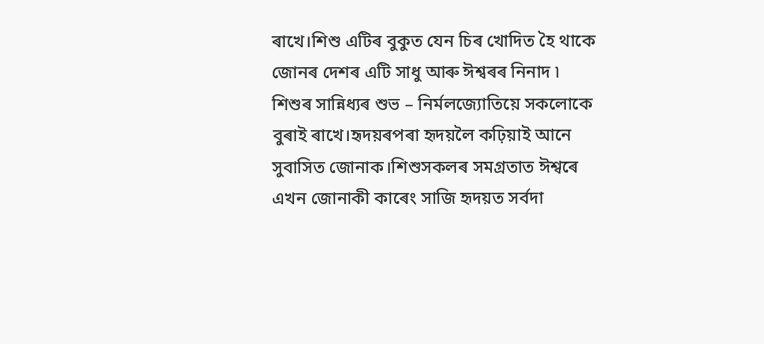ৰাখে।শিশু এটিৰ বুকুত যেন চিৰ খোদিত হৈ থাকে জোনৰ দেশৰ এটি সাধু আৰু ঈশ্বৰৰ নিনাদ ৷ শিশুৰ সান্নিধ্যৰ শুভ – নিৰ্মলজ্যোতিয়ে সকলোকে বুৰাই ৰাখে।হৃদয়ৰপৰা হৃদয়লৈ কঢ়িয়াই আনে সুবাসিত জোনাক।শিশুসকলৰ সমগ্ৰতাত ঈশ্বৰে এখন জোনাকী কাৰেং সাজি হৃদয়ত সৰ্বদা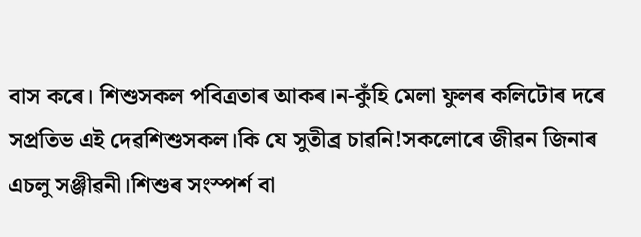বাস কৰে। শিশুসকল পবিত্ৰতাৰ আকৰ।ন-কুঁহি মেলা ফুলৰ কলিটোৰ দৰে সপ্ৰতিভ এই দেৱশিশুসকল।কি যে সুতীব্ৰ চাৱনি!সকলোৰে জীৱন জিনাৰ এচলু সঞ্জীৱনী।শিশুৰ সংস্পৰ্শ বা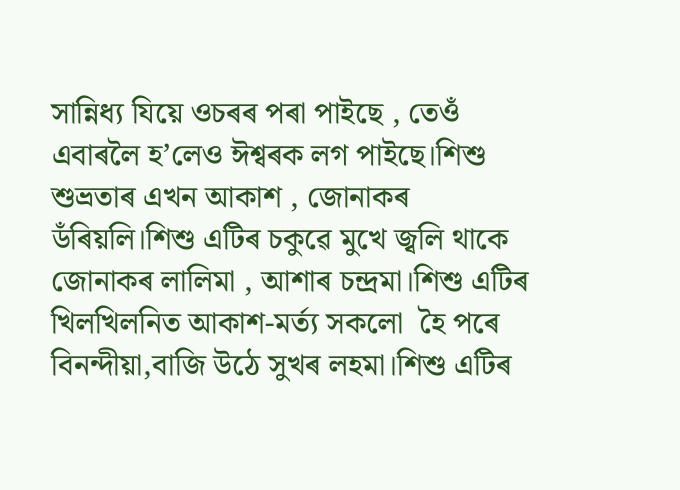সান্নিধ্য যিয়ে ওচৰৰ পৰা পাইছে , তেওঁ এবাৰলৈ হ’লেও ঈশ্বৰক লগ পাইছে।শিশু শুভ্ৰতাৰ এখন আকাশ , জোনাকৰ ডঁৰিয়লি।শিশু এটিৰ চকুৱে মুখে জ্বলি থাকে জোনাকৰ লালিমা , আশাৰ চন্দ্ৰমা।শিশু এটিৰ খিলখিলনিত আকাশ-মৰ্ত্য সকলো  হৈ পৰে বিনন্দীয়া,বাজি উঠে সুখৰ লহমা।শিশু এটিৰ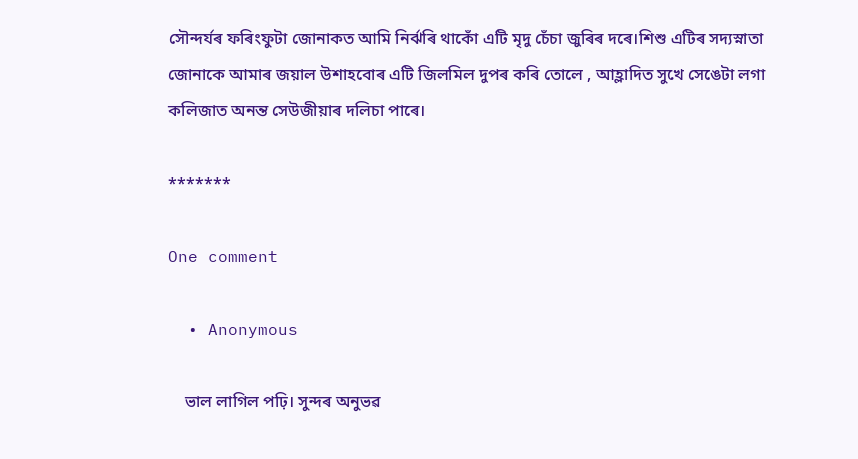সৌন্দৰ্যৰ ফৰিংফুটা জোনাকত আমি নিৰ্ঝৰি থাকোঁ এটি মৃদু চেঁচা জুৰিৰ দৰে।শিশু এটিৰ সদ্যস্নাতা জোনাকে আমাৰ জয়াল উশাহবোৰ এটি জিলমিল দুপৰ কৰি তোলে , আহ্লাদিত সুখে সেঙেটা লগা কলিজাত অনন্ত সেউজীয়াৰ দলিচা পাৰে।

*******

One comment

  • Anonymous

    ভাল লাগিল পঢ়ি। সুন্দৰ অনুভৱ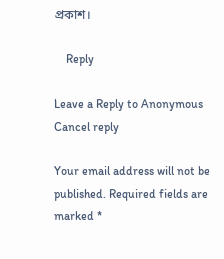প্ৰকাশ।

    Reply

Leave a Reply to Anonymous Cancel reply

Your email address will not be published. Required fields are marked *